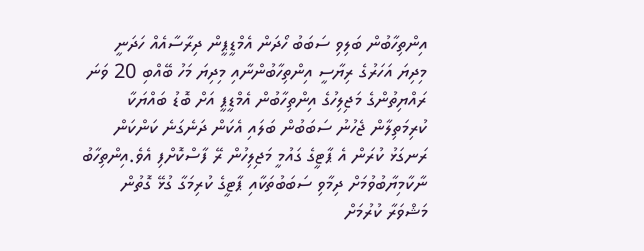އިންތިހާބުން ބަލިވި ސަބަބު ހޯދަން އެމްޑީޕީން ދިރާސާއެއް ހަދަނީ
މިދިޔަ އަހަރުގެ ރިޔާސީ އިންތިހާބުންނާއި މިދިޔަ މަހު ބޭއްބި 20 ވަނަ ރައްޔިތުންގެ މަޖިލިހުގެ އިންތިހާބުން އެމްޑީޕީ އަށް ބޮޑު ބައްޔަކާ ކުރިމަތިލާން ޖެހުނު ސަބަބުން ބަލައި އެކަން ދަނެގަނެ ކަންކަން ރަނގަޅު ކުރަން އެ ޕާޓީގެ ގައުމީ މަޖިލިހުން ރޭ ފާސްކޮށްފި އެވެ.އިންތިހާބު ނާކާމިޔާބުވުމަށް ދިމާވި ސަބަބުތަކާއި ޕާޓީގެ ކުރިމަގާ ގުޅޭ ގޮތުން މަޝްވަރާ ކުރުމަށް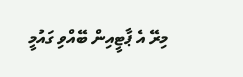މިރޭ އެ ޕާޓީއިން ބޭއްވި ގައުމީ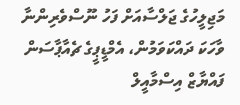މަޖިލީހުގެ ޖަލްސާއަށް ފަހު ނޫސްވެރިންނާ ވާހަކަ ދައްކަވަމުން، އެމްޑީޕީގެ ޗެއާޕާސަން ފައްޔާޒް އިސްމާއީލް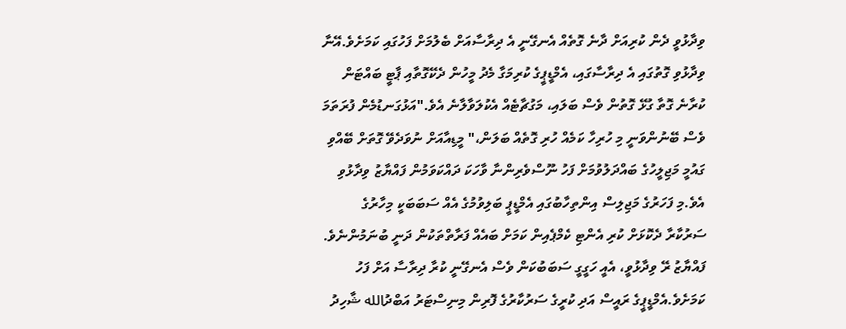ވިދާޅުވީ ދެން ކުރިއަށް ދާނެ ގޮތެއް އެނގޭނީ އެ ދިރާސާއަށް ބެލުމަށް ފަހުގައި ކަމަށެވެ.އޭނާ ވިދާޅުވި ގޮތުގައި އެ ދިރާސާގައި، އެމްޑީޕީގެ ކުރިމަގާ މެދު މީހުން ދެކޭގޮތާއި ޕާޓީ ބައްޓަން ކުރާނެ ގޮތާ ގުޅޭ ގޮތުން ވެސް ބަލައި، މަގުޗާޓެއް އެކުލަވާލާނެ އެވެ."އަޅުގަނޑުމެން ފުރަތަމަ ވެސް ބޭނުންވަނީ މި ހުރިހާ ކަމެއް ހުރި ގޮތެއް ބަލަން،" މީޑިއާއަށް ނުވަދެވޭ ގޮތަށް ބޭއްވި ގައުމީ މަޖިލީހުގެ ބައްދަލުވުމަށް ފަހު ނޫސްވެރިންނާ ވާހަކަ ދައްކަވަމުން ފައްޔާޒު ވިދާޅުވި އެވެ.މި ފަހަރުގެ މަޖިލިސް އިންތިހާބުގައި އެމްޑީޕީ ބަލިވުމުގެ އެއް ސަބަބަކީ މިހާރުގެ ސަރުކާރާ ދެކޮޅަށް ކުރި އެންޓި ކެމްޕެއިން ކަމަށް ބައެއް ފަރާތްތަކުން ދަނީ ބުނަމުންނެވެ. ފައްޔާޒު ރޭ ވިދާޅުވީ، އެއީ ހަގީގީ ސަބަބުކަން ވެސް އެނގޭނީ ކުރާ ދިރާސާ އަށް ފަހު ކަމަށެވެ.އެމްޑީޕީގެ ރައީސް އަދި ކުރީގެ ސަރުކާރުގެ ފޮރިން މިނިސްޓަރު އަބްދުالله ޝާހިދު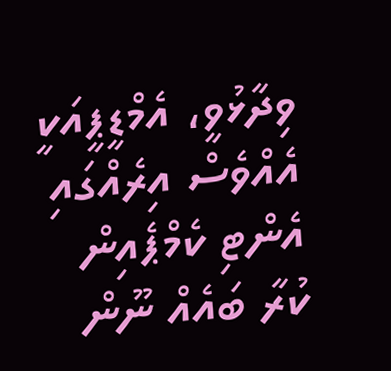ވިދާޅުވީ، އެމްޑީޕީއަކީ އެއްވެސް އިރެއްގައި އެންޓި ކެމްޕެއިން ކުރާ ބައެއް ނޫން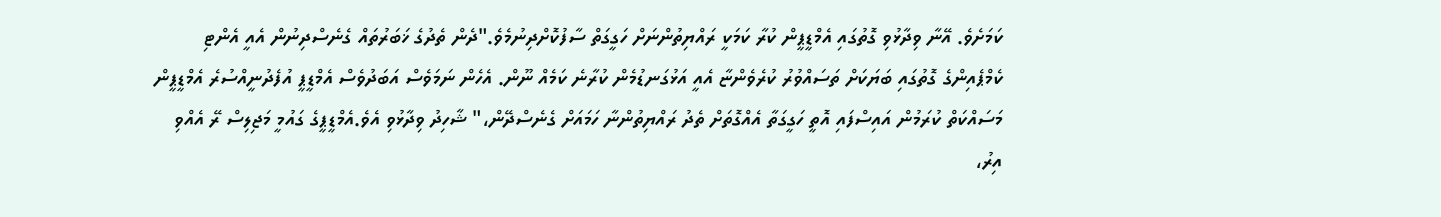ކަމަށެވެ. އޭނާ ވިދާޅުވި ގޮތުގައި އެމްޑީޕީން ކުރާ ކަމަކީ ރައްޔިތުންނަށް ހަގީގަތް ސާފުކޮށްދިނުމެވެ."ދެން ތެދުގެ ޚަބަރުތައް ގެނެސްދިނުން އެއީ އެންޓި ކެމްޕެއިންގެ ގޮތުގައި ބަޔަކަށް ތަސައްވުރު ކުރެވެންޏާ އެއީ އަޅުގަނޑުމެން ކުރާނެ ކަމެއް ނޫން. އެހެން ނަމަވެސް އަބަދުވެސް އެމްޑީޕީ އުފެދުނީއްސުރެ އެމްޑީޕީން މަސައްކަތް ކުރަމުން އައިސްފައި އޮތީ ހަގީގަތާ އެއްގޮތަށް ތެދު ރައްޔިތުންނާ ހަމައަށް ގެނެސްދޭން،" ޝާހިދު ވިދާޅުވި އެވެ.އެމްޑީޕީގެ ގައުމީ މަޖިލިސް ރޭ އެއްވި އިރު،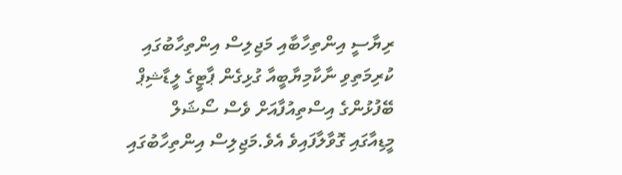ރިޔާސީ އިންތިހާބާއި މަޖިލިސް އިންތިހާބުގައި ކުރިމަތިވި ނާކާމިޔާބީއާ ގުޅިގެން ޕާޓީގެ ލީޑާޝިޕް ބޭފުޅުންގެ އިސްތިއުފާއަށް ވެސް ސޯޝަލް މީޑިއާގައި ގޮވާލާފައިވެ އެވެ.މަޖިލިސް އިންތިހާބުގައި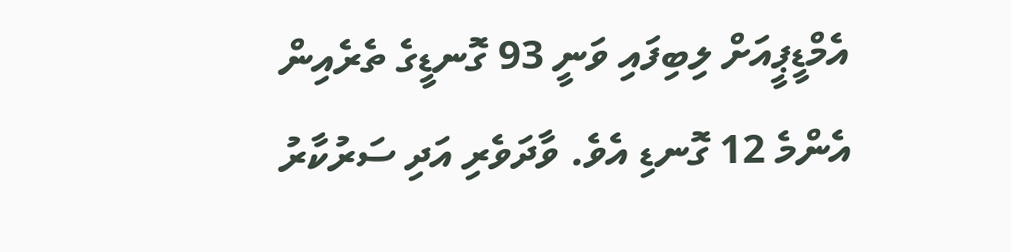އެމްޑީޕީއަށް ލިބިފައި ވަނީ 93 ގޮނޑީގެ ތެރެއިން އެންމެ 12 ގޮނޑި އެވެ. ވާދަވެރި އަދި ސަރުކާރު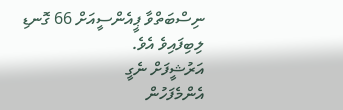ނިސްބަތްވާ ޕީއެންސީއަށް 66 ގޮނޑި ލިބިފައިވެ އެވެ.
އަރުޝީފަށް ނެގީ
އެންމެފަހުން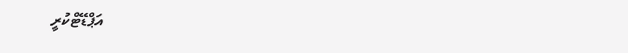އަޕްޑޭޓްކުރީ